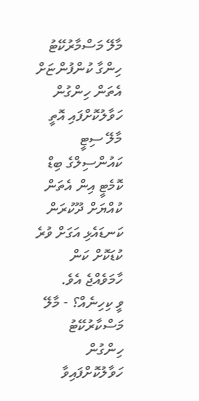މާލޭ މަސްމާރުކޭޓު ހިންގާ ކުންފުންޏަށް އެތަން ހިންގުން ހަވާލުކޮށްފައި އޮތީ މާލޭ ސިޓީ ކައުންސިލްގެ ބިޑް ކޮމެޓީ އިން އެތަން ކުއްޔަށް ދޫކުރަން ކަނޑައެޅި އަގަށް ވުރެ ކުޑަކޮށް ކަން ހާމަވެއްޖެ އެވެ.
ވީ ކިހިނެއް؟ - މާލޭ މަސްކާރުކޭޓު ހިންގުން ހަވާލުކޮށްފައިވާ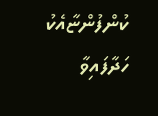ކުންފުންޏާއެކު ހަދާފައިވާ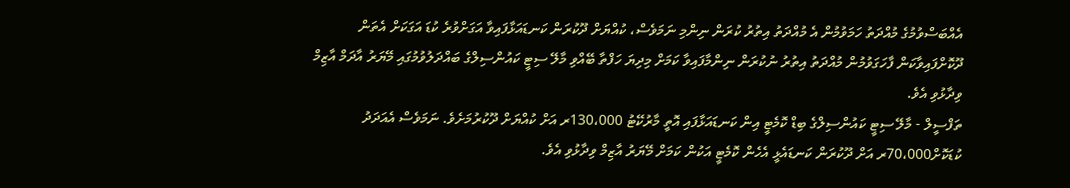އެއްބަސްވުމުގެ މުއްދަތު ހަމަވުމުން އެ މުއްދަތު އިތުރު ކުރަން ނިންމި ނަމަވެސް، ކުއްޔަށް ދޫކުރަން ކަނޑައަޅާފައިވާ އަގަށްވުރެ ކުޑަ އަގަކަށް އެތަން ދޫކޮށްފައިވާކަން ފާހަގަވުމުން މުއްދަތު އިތުރު ނުކުރަން ނިންމާފައިވާ ކަމަށް މިދިޔަ ހަފްތާ ބޭއްވި މާލޭ ސިޓީ ކައުންސިލްގެ ބައްދަލުވުމުގައި މޭޔަރު އާދަމް އާޒިމް ވިދާޅުވި އެވެ.
ތަފްސީލް - މާލޭ ސިޓީ ކައުންސިލްގެ ބިޑް ކޮމެޓީ އިން ކަނޑައަޅާފައި އޮތީ މާރުކޭޓު 130،000ރ އަށް ކުއްޔަށް ދޫކުރުމަށެވެ. ނަމަވެސް އެއަދަދު ކުޑަކޮށް70،000ރ އަށް ދޫކުރަން ކަނޑައެޅީ އެހެން ކޮމެޓީ އަކުން ކަމަށް މޭޔަރު އާޒިމް ވިދާޅުވި އެވެ.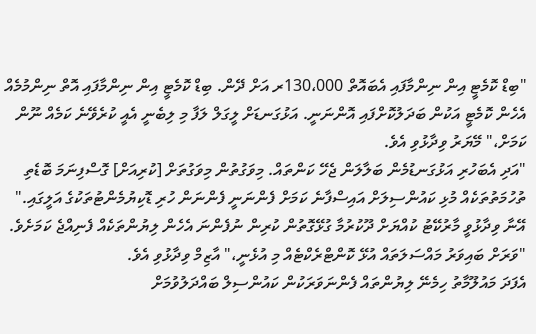"ބިޑް ކޮމެޓީ އިން ނިންމާފައި އެބައޮތް 130،000ރ އަށް ދޭން. ބިޑް ކޮމެޓީ އިން ނިންމާފައި އޮތް ނިންމުމެއް އެހެން ކޮމެޓީ އަކުން ބަދަލުކޮށްފައި އޮންނަނީ. އަޅުގަނޑަށް ލީގަލް ލަފާ މި ލިބެނީ އެއީ ކުރެވޭނެ ކަމެއް ނޫން ކަމަށް،" މޭޔަރު ވިދާޅުވި އެވެ.
"އަދި އެބަހުރި އަޅުގަނޑުމެން ބަލާލަން ޖެހޭ ކަންތައް. މިވަގުތުން މިވަގުތަށް [ކުރިއަށް] ގޮސްފިނަމަ ބޮޑެތި ތުހުމަތުތަކެއް މުޅި ކައުންސިލަށް އައިސްފާނެ ކަމަށް ފެންނަނީ ފެންނަން ހުރި ޑޮކިޔުމެންޓުތަކުގެ އަލީގައި."
އޭނާ ވިދާޅުވީ މާރުކޭޓު ކުއްޔަށް ދޫކުރުމާ ގުޅޭގޮތުން ކުރިން ނުފެންނަ އެހެން ލިޔުންތަކެއް ފެނިއްޖެ ކަމަށެވެ.
"ވަރަށް ބައިވަރު މައްސަލަތައް އުޅޭ ކޮންޓްރެކްޓެއް މި އުޅެނީ،" އާޒިމް ވިދާޅުވި އެވެ.
އެފަދަ މައުލޫމާތު ހިމެނޭ ލިޔުންތައް ފެންނަވަރަކުން ކައުންސިލް ބައްދަލުވުމަށް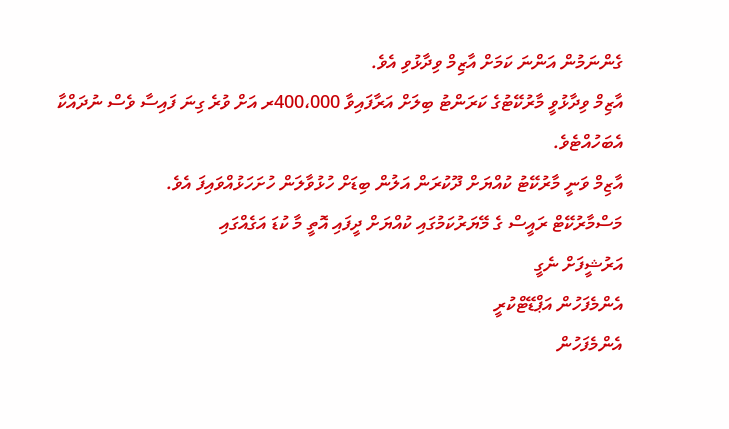ގެންނަމުން އަންނަ ކަމަށް އާޒިމް ވިދާޅުވި އެވެ.
އާޒިމް ވިދާޅުވީ މާރުކޭޓުގެ ކަރަންޓު ބިލަށް އަރާފައިވާ 400،000ރ އަށް ވުރެ ގިނަ ފައިސާ ވެސް ނުދައްކާ އެބަހުއްޓެވެ.
އާޒިމް ވަނީ މާރުކޭޓު ކުއްޔަށް ދޫކުރަން އަލުން ބިޑަށް ހުޅުވާލަން ހުށަހަޅުއްވައިފަ އެވެ.
މަސްމާރުކޭޓް ރައީސް ގެ މޭޔަރުކަމުގައި ކުއްޔަށް ދީފައި އޮތީ މާ ކުޑަ އަގެއްގައި
އަރުޝީފަށް ނެގީ
އެންމެފަހުން އަޕްޑޭޓްކުރީ
އެންމެފަހުން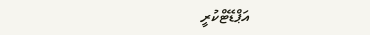އަޕްޑޭޓްކުރީ